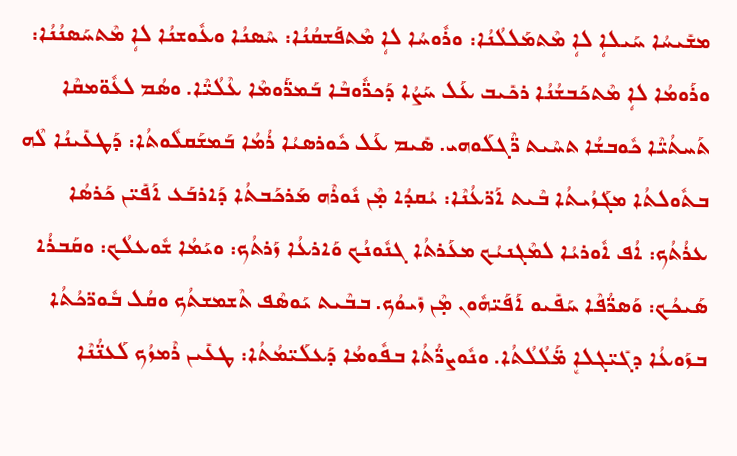ܡܫܺܝܚܳܐ ܚܰܝܠܐܴ ܠܐܴ ܡܶܬܡܰܠܠܳܢܳܐ: ܘܪܽܘܚܳܐ ܠܐܴ ܡܶܬܦܰܫܩܳܢܳܐ: ܚܶܣܢܳܐ ܘܥܽܘܫܢܳܐ ܠܐܴ ܡܶܬܚܰܣܢܳܢܳܐ: ܘܪܰܘܡܳܐ ܠܐܴ ܡܶܬܟܰܒܫܳܢܳܐ ܪܟܺܝܒ ܥܰܠ ܚܰܨܳܐ ܕܰܟܪ̈ܽܘܒܶܐ ܒܰܡܪ̈ܰܘܡܶܐ ܥܶܠܳܝ̈ܶܐ. ܘܣܳܡ ܠܥܽܘ̈ܡܩܶܐ ܬܰܚܬܳܝ̈ܶܐ ܟܽܘܒܫܳܐ ܬܚܶܝܬ ܪ̈ܶܓܠܰܘܗܝ. ܣܺܝܡ ܥܰܠ ܟܽܘܪܣܝܳܐ ܪܳܡܳܐ ܒܰܡܫܰܩܠܽܘܬܳܐ: ܕܰܛܥܺܝܢܳܐ ܠܶܗ ܒܬܽܘܠܬܳܐ ܡܓܰܙܳܝܬܳܐ ܒܶܝܬ ܐܰܪ̈ܥܳܢܶܐ: ܝܳܩܕܳܐ ܡ̣ܶܢ ܢܽܘܪܶܗ ܡܰܪܟܰܒܬܳܐ ܕܰܐܪܒܰܥ ܐܰܦܺܝ̈ܢ ܟܰܪܣܳܐ ܥܪܳܬܳܟ: ܐܳܦ ܐܽܘܪܝܳܐ ܠܡܶܓܢܝܳܟ ܡܥܰܪܬܳܐ ܓܢܽܘܢܳܟ ܘܰܐܪܥܳܐ ܙܰܪܬܳܟ: ܘܝܰܡܳܐ ܫܽܘܥܠܳܟ: ܘܩܰܒܪܳܐ ܣܰܝܟܳܟ: ܘܰܣܪ̈ܳܦܶܐ ܚܰܦܺܝܘ ܐܰܦܰܝ̈ܗܽܘܢ ܡ̣ܶܢ ܙܺܝܘܳܟ. ܒܒܶܝܬ ܝܰܘܣܶܦ ܬܶܫܡܫܬܳܟ ܘܩܳܠ ܒܽܘܪ̈ܟܳܬܳܐ ܒܙܰܘܥܳܐ ܕܓܺܝ̈ܓܠܐܷ ܡ̈ܰܠܳܠܳܬܳܐ. ܘܢܽܘܨܪ̈ܳܬܳܐ ܒܦܽܘܡܳܐ ܕܰܥܠܰܝ̈ܡܳܬܳܐ: ܛܥܺܝܢ ܪܶܡܙܳܟ ܠܰܥܢ̈ܳܢܶܐ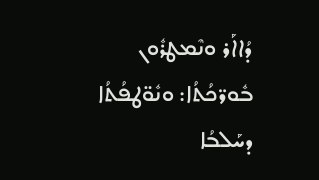ܕܳܐܐܰܪ ܘܢܶܡܛܪܽܘܢ ܒܽܘܪ̈ܟܳܬܳܐ: ܘܢܽܘ̈ܛܦܳܬܳܐ ܕܚܰܠܒܳܐ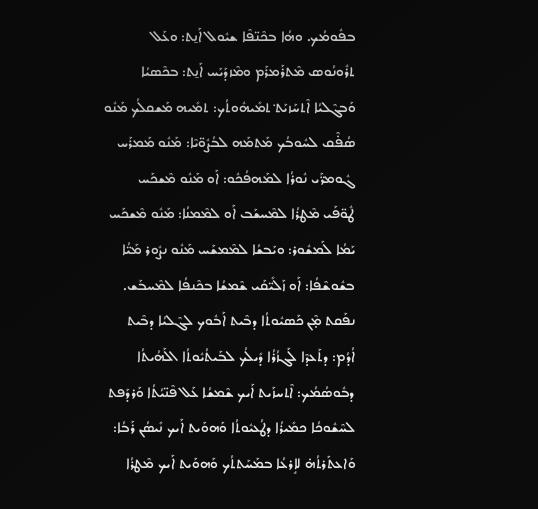ܒܦܽܘܡܳܟ. ܘܗܳܐ ܒܟܶܢ̈ܦܶܐ ܫܝܽܘܠ ܐܰܢ̱ܬ: ܘܥܰܠ ܬܪܽܘܢܳܘܣ ܡܶܬܪܰܡܪܰܡ ܘܡܶܙܕܰܝܰܚ ܐܰܢ̱ܬ: ܒܟܶܣܝܳܐ ܘܰܒܓܶܠܝܳܐ ܐܶܬܚܰܙܝܰܬ݀ ܬܡܺܝܗܽܘܬܳܟ: ܬܡܺܝܗ ܡܰܫܩܠܳܟ ܡܰܢܽܘ ܣܳܦ̇ܶܩ ܠܚܽܘܒܳܟ ܡܰܬܡܰܗ ܠܒܳܨܽܘ̈ܝܶܐ: ܡܰܢܽܘ ܡܰܡܪܰܚ ܓܽܘܡܪ̈ܰܝ ܢܽܘܪܳܐ ܠܡܰܗܦܳܟܽܘ: ܐܰܘ ܡܰܢܽܘ ܡܶܫܟܰܚ ܛܽܘ̈ܦܰܝ ܡܶܛܪܳܐ ܠܡܶܚܫܰܒ ܐܰܘ ܠܡܶܡܢܳܐ: ܡܰܢܽܘ ܡܶܫܟܰܚ ܝܰܡܳܐ ܠܰܡܫܽܘܪ: ܘܝܰܒܫܳܐ ܠܡܶܡܫܰܚ ܡܰܢܽܘ ܢܨܽܘܪ ܡܰܝ̈ܳܐ ܒܫܽܘܫܶܦܳܐ: ܐܰܘ ܙܰܠܺܝ̈ܩܰܝ ܫܶܡܫܳܐ ܒܟܶܢܦܳܐ ܠܡܶܚܒܰܫ. ܢܦܰܩܬ ܡ̣ܶܢ ܟܰܣܝܽܘܬܳܐ ܕܒܶܝܬ ܐܰܒܽܘܟ ܠܓܶܠܝܳܐ ܕܒܶܝܬ ܐܳܕܳܡ: ܕܬܰܥܕܶܐ ܠܰܓܙܳܪܳܐ ܕܺܝܠܳܟ ܠܒܰܝܬܳܝܽܘܬܳܐ ܐܠܰܗܳܝܬܳܐ ܕܒܽܘܣܳܡܳܟ: ܐܶܬܚܙܰܝܬ ܐܰܝܟ ܫܶܡܫܳܐ ܥܰܠ ܦܶܢ̈ܝܳܬܳܐ ܘܰܪܕܰܦܬ ܠܚܶܫܽܘܟܳܐ ܟܡܺܝܪܳܐ ܕܛܳܥܝܽܘܬܳܐ ܘܰܗܘܰܝܬ ܐܰܝܟ ܢܺܝܣܳܢ ܪܰܒܳܐ: ܘܰܐܥܬܰܪܬܳܗ̇ ܠܐܱܪܥܳܐ ܒܡܰܚܰܬܬܳܟ ܘܰܗܘܰܝܬ ܐܰܝܟ ܡܶܛܪܳܐ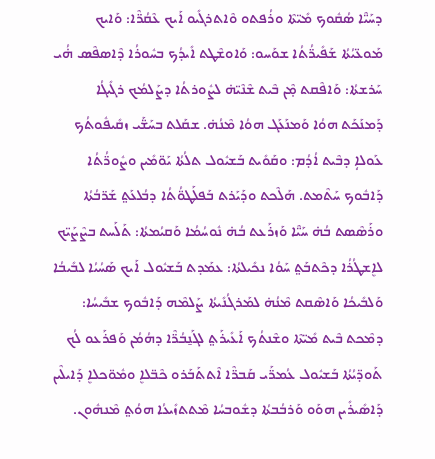ܕܚܰܝ̈ܶܐ ܣܳܩܽܘܟ ܡܺܝ̈ܬܶܐ ܘܪܳܦܬܘ ܘܶܐܬܪܓܺܝܘ ܐܰܝܟ ܥܶܩܳܪ̈ܶܐ: ܘܰܐܝܟ ܡܰܘܥ̈ܝܳܬܳܐ ܫܰܦܺܝܪ̈ܳܬܳܐ ܫܘܰܚܘ: ܘܰܐܘܫܶܛܬ ܐܺܝܕܳܟ ܒܚܽܘܪܳܐ ܕܶܐܣܦܶܣ ܗ̇ܳܝ ܚܰܪܫܬܳܐ: ܘܰܐܦܶܩܬ ܡ̣ܶܢ ܒܶܝܬ ܫܶܢܶܝ̈ܗ̇ ܠܨܽܘܪܬܳܐ ܕܨܰܠܡܳܟ ܪܓܺܝܓܳܐ ܕܰܡܢܰܟܰܬ ܗܘܳܐ ܘܰܡܢܰܥܰܓ ܗܘܳܐ ܡܶܢܳܗ̇. ܫܩܰܠܬ ܒܚܰܫ̈ܰܝ ܙܩܺܝܦܽܘܬܳܟ ܥܰܘܠܐܴ ܕܒܶܝܬ ܐܳܕܳܡ: ܘܩܰܘܺܝܬ ܒܰܫܝܽܘܠ ܬܠܳܬܳܐ ܝܰܘ̈ܡܺܝܢ ܘܨܽܘܪ̈ܳܬܳܐ ܕܰܐܒܽܘܟ ܚܰܬܶܡܬ. ܗܰܠܶܟܬ ܘܕܰܝܰܪܬ ܒܰܦܠܰܛܘ̈ܳܬܳܐ ܕܒܳܠܥܰܬ݀ ܫܰܪ̈ܒܳܬܳܐ ܘܪܰܣܶܣܬ ܒܳܗ̇ ܚܰܝ̈ܶܐ ܘܰܙܪܰܥܬ ܒܳܗ̇ ܢܽܘܚܳܡܳܐ ܘܰܩܝܳܡܬܳܐ: ܬܰܠܰܚܬ ܒܨܶܨܰܝ̈ܟ ܠܐܷܫܛܳܪܳܐ ܕܟܶܬܒܰܬ݀ ܚܰܘܳܐ ܢܟܺܝܠܬܳܐ: ܥܡܰܕܬ ܒܰܫܝܽܘܠ ܐܰܝܟ ܣܰܚܳܝܳܐ ܠܒܺܝܒܳܐ ܘܰܠܒܺܝܟܳܐ ܘܰܐܣܶܩܬ ܡܶܢܳܗ̇ ܠܡܰܪܓܳܢܺܝܬܳܐ ܨܰܠܡܶܗ ܕܰܐܒܽܘܟ ܫܒܺܝܚܳܐ: ܕܡܶܟܬ ܒܶܝܬ ܡܺܝ̈ܬܶܐ ܘܫܶܢܬܳܟ ܐܰܥܺܝܪܰܬ݀ ܠܓܰܢ̱ܒܳܪ̈ܶܐ ܕܗܳܡܳܢ ܘܰܦܪܰܥܘ ܠܳܟ ܬܰܘܕ̈ܝܳܬܳܐ ܒܰܫܝܽܘܠ ܥܳܡܪ̈ܰܝ ܩܰܒܪ̈ܶܐ ܐܶܬܬܰܒܰܪܘ ܟܶܒ̈ܠܐܷ ܘܡܽܘ̈ܟܠܐܷ ܕܰܐܝܠܶܝܢ ܕܰܐܣܺܝܪܺܝܢ ܗܘܰܘ ܘܰܪܒܳܒܬܳܐ ܕܫܽܘܒܚܳܐ ܡܶܬܬܙܺܝܥܳܐ ܗܘܳܬ݀ ܡܶܢܗܽܘܢ.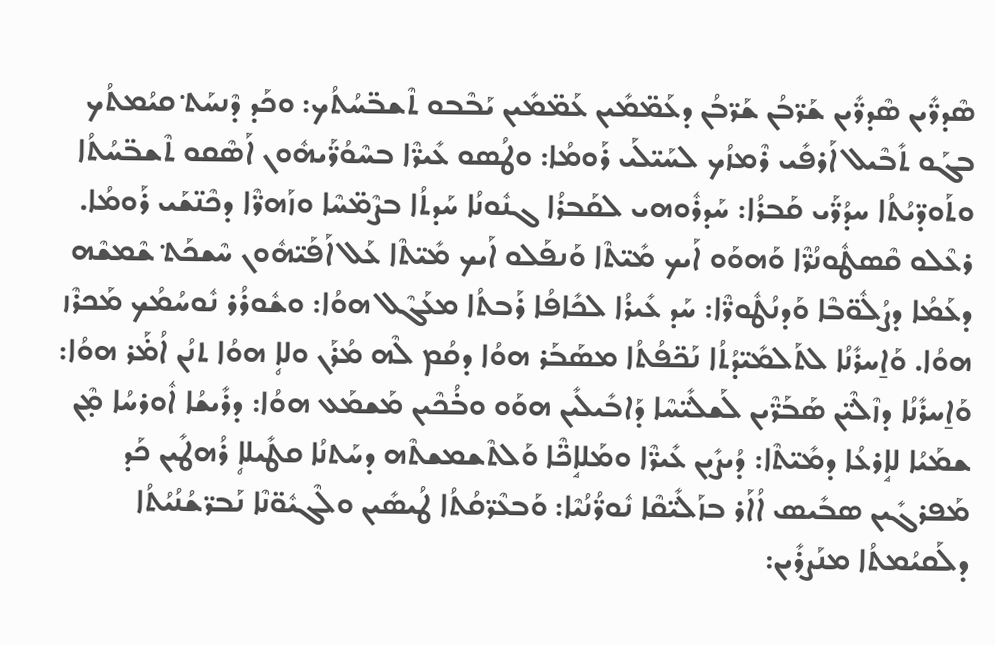ܣܶܕܪ̈ܺܝܢ ܣܶܕܪ̈ܺܝܢ ܫܰܪ̈ܒܳܢ ܫܰܪ̈ܒܳܢ ܕܥܰܡ̈ܡܺܝܢ ܥܰܡ̈ܡܺܝܢ ܝܰܒܶܒܘ ܬܶܫܒ̈ܚܳܬܳܟ: ܘܟܰܕ ܕܶܢܚܰܬ݀ ܩܝܳܡܬܳܟ ܒܓܰܘ ܬܺܒܶܝܠ ܐܰܪܦܺܝ ܪܶܡܙܳܟ ܠܚܰܝ̈ܠܰܝ ܪܰܘܡܳܐ: ܘܛܳܣܘ ܥܺܝܪ̈ܶܐ ܒܚܶܘܳܪ̈ܰܝܗܽܘܢ ܐܰܣܶܩܘ ܬܶܫܒ̈ܚܳܬܳܐ ܘܬܰܘܕ̈ܝܳܬܳܐ ܚܕܳܪ̈ܰܝ ܩܰܒܪܳܐ: ܚܰܕܪܽܘܗܝ ܠܩܰܒܪܳܐ ܓܢܽܘܢܳܐ ܚܰܕܬܳܐ ܒܨܶܡ̈ܚܶܐ ܘܙܰܗܪ̈ܶܐ ܕܟܶܢ̈ܫܰܝ ܪܰܘܡܳܐ. ܪܥܶܠܘ ܩܶܣܛܽܘܢܳܪ̈ܶܐ ܘܰܗܘܰܘ ܐܰܝܟ ܡܺܝ̈ܬܶܐ ܘܰܢܦܰܠܘ ܐܰܝܟ ܡܺܝ̈ܬܶܐ ܥܰܠ ܐܰܦܰܝ̈ܗܽܘܢ ܚܶܫܟܰܬ݀ ܫܶܡܫܶܗ ܕܥܰܡܳܐ ܕܨܳܠܽܘ̈ܒܶܐ ܘܰܕܢܳܛܽܘܪ̈ܶܐ: ܚܰܕ ܥܺܝܪܳܐ ܠܟܺܐܦܳܐ ܪܰܒܬܳܐ ܡܥܰܓܶܠ ܗܘܳܐ: ܘܫܽܘܪܳܪ ܢܽܘܚܳܡܳܟ ܡܰܟܪܶܙ ܗܘܳܐ. ܘܰܐ̱ܚܪܺܢܳܐ ܠܬܰܠܡܺܝ̈ܕܳܬܳܐ ܢܰܟ̈ܦܳܬܳܐ ܡܣܰܒܰܪ ܗܘܳܐ ܕܩܳܡ ܠܶܗ ܡܳܪܰܢ ܘܠܐܴ ܗܘܳܐ ܬܢܳܢ ܐܳܡ̇ܰܪ ܗܘܳܐ: ܘܰܐ̱ܚܪܺܢܳܐ ܕܙܶܠܶܝ̈ܢ ܣܰܒܰܪ̈ܶܝܢ ܠܰܫܠܺܝ̈ܚܶܐ ܕܰܐܒܺܝܠܺܝܢ ܗܘܰܘ ܘܒ̇ܳܟܶܝܢ ܡܰܫܡܰܥ ܗܘܳܐ: ܕܪܺܝܫܳܐ ܐܽܘܪܚܳܐ ܡ̣ܶܢ ܫܡܰܝܳܐ ܠܐܱܪܥܳܐ ܕܡܺܝ̈ܬܶܐ: ܕܳܝܨܺܝܢ ܥܺܝܪ̈ܶܐ ܘܡܰܠܐܱܟ̈ܶܐ ܘܰܠܬܶܫܡܫܬܶܗ ܕܚܰܬܢܳܐ ܩܛܺܝܠܐܴ ܪܳܗܛܺܝܢ ܟܰܕ ܡܰܦܪܓܺܝܢ ܣܒܺܝܣ ܐܳܐܰܪ ܒܙܰܠܺܝ̈ܩܶܐ ܢܽܘܪ̈ܳܢܳܝܶܐ: ܘܰܒܥܶܪ̈ܩܳܬܳܐ ܛܳܝܣܺܝܢ ܘܠܶܓܝܽܘ̈ܢܶܐ ܢܰܒܪ̈ܫܳܢܳܝܳܬܳܐ ܕܠܰܩܝܳܡܬܳܐ ܡܢܰܨܪܺܝܢ: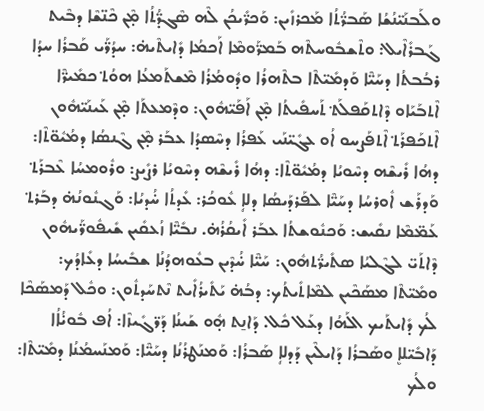ܘܠܰܒܢܰܝ̈ܢܳܫܳܐ ܣܰܒܪ̈ܳܬܳܐ ܡܰܟܪܙܺܝܢ: ܘܰܟܪ̈ܺܝܟܳܢ ܠܶܗ ܣܶܓܕ̈ܳܬܳܐ ܡ̣ܶܢ ܟܶܢ̈ܫܶܐ ܕܒܶܝܬ ܓܰܒܪܺܐܶܝܠ: ܘܬܶܫܒܽܘܚܬܶܗ ܒܰܡܪ̈ܰܘܡܶܐ ܐܰܟܡܳܐ ܕܺܐܝܬܶܝܗ̇: ܚܕܳܪ̈ܰܝ ܩܰܒܪܳܐ ܚܕܳܐ ܪܒܳܒܬܳܐ ܕܚܰܝ̈ܶܐ ܘܰܕܡܺܝ̈ܬܶܐ ܒܬܶܗܪܳܐ ܘܕܽܘܡܳܪܳܐ ܡܶܫܬܰܡܥܳܐ ܗܘܳܬ݀ ܟܡܺܝܪ̈ܶܐ ܐܶܬܒܰܝܰܐܘ ܕܶܐܬܩܰܦܠܰܬ݀ ܬܰܚܦܺܝܬܳܐ ܡ̣ܶܢ ܐܰܦܰܝ̈ܗܽܘܢ: ܘܕܶܡܥܬܰܐ ܡ̣ܶܢ ܥܰܝܢܰܝ̈ܗܽܘܢ ܐܶܬܟܰܦܪܰܬ݀ ܐܶܬܦܰܨܚܘ ܐܳܘ ܥܓܺܝ̈ܢܰܝ ܥܰܦܪܳܐ ܕܚܶܣܕܳܐ ܥܒܰܪ ܡ̣ܶܢ ܓܶܢܣܳܐ ܕܡܳܝܽܘ̈ܬܶܐ: ܕܗܳܐ ܪܺܝܫܶܗ ܕܚܶܘܝܳܐ ܕܡܳܝܽܘ̈ܬܶܐ: ܕܗܳܐ ܪܺܝܫܶܗ ܕܚܶܘܝܳܐ ܪܨܺܝܨ: ܘܪܽܘܡܚܳܐ ܥܶܒܪܰܬ݀ ܘܰܕܪܰܫ ܐܽܘܪܚܳܐ ܕܚܰܝ̈ܶܐ ܠܦܰܪܕܰܝܣܳܐ ܕܠܐܴ ܥܽܘܟܳܪ: ܥܺܕܬܳܐ ܚ̇ܳܕܝܳܐ: ܘܰܓܢܽܘܢܳܗ̇ ܕܒܰܪܬ݀ ܥܰܡ̈ܡܶܐ ܢܩܺܝܫ: ܘܰܟܢܽܘܫܬܳܐ ܥܒܰܪ ܐܺܝܩܳܪܳܗ̇. ܢܒܺܝ̈ܶܐ ܙܳܥܩܺܝܢ ܫܺܝܦܽܘܪ̈ܰܝܗܽܘܢ ܕܶܐܬܰܝ̈ ܠܓܶܠܝܳܐ ܣܬܺܝܪ̈ܳܬܗܽܘܢ: ܚܰܝ̈ܶܐ ܚ̇ܳܕܶܝܢ ܒܥܽܘܗܕܳܢܳܐ ܫܒܺܝܚܳܐ ܕܥܺܐܕܳܟ: ܘܡܺܝ̈ܬܶܐ ܡܣܰܟܶܝܢ ܠܡܶܐܬܺܝܬܳܟ: ܕܒܳܗ̇ ܝܰܬܺܝܪܳܐܺܝܬ ܢܶܬܚܰܕܬܽܘܢ: ܘܟܽܠ ܕܰܡܣܰܟܶܐ ܠܳܟ ܕܺܐܝܬܰܝܟ ܐܠܰܗܳܐ ܕܥܰܠ ܟܽܠ. ܕܰܐܢ̱ܬ ܗ̣ܽܘ ܫܰܝܢܳܐ ܕܰܪ̈ܓܺܝܙܶܐ: ܐܳܦ ܒܽܘܝ̇ܳܐܳܐ ܕܰܐܒܺܝ̈ܠܐܷ ܘܣܰܒܪܳܐ ܕܰܐܝܠܶܝܢ ܕܰܕܠܐܴ ܣܰܒܪܳܐ: ܘܰܡܢܰܛܪܳܢܳܐ ܕܚܰܝ̈ܶܐ: ܘܰܡܢܰܚܡܳܢܳܐ ܕܡܺܝ̈ܬܶܐ: ܘܠܳܟ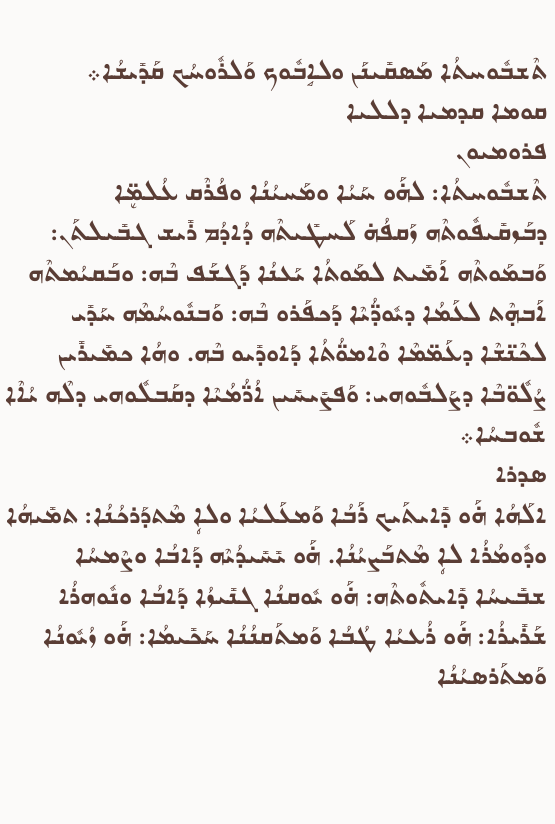ܬܶܫܒܽܘܚܬܳܐ ܡܰܣܩܺܝܢܰܢ ܘܠܐܱܒܽܘܟ ܘܰܠܪܽܘܚܳܟ ܩܰܕܺܝܫܳܐ܀
ܩܘܡܐ ܩܕܡܝܐ ܕܠܠܝܐ
ܦܪܘܡܝܘܢ
ܬܶܫܒܽܘܚܬܳܐ: ܠܗ̇ܰܘ ܚܰܝܳܐ ܘܡܰܚܝܳܢܳܐ ܘܦܳܪܶܩ ܥܳܠܡܷ̈ܐ ܕܒܰܙܩܺܝܦܽܘܬܶܗ ܙܰܩܦܳܗ̇ ܠܰܚܛܺܝܬܶܗ ܕܳܐܕܳܡ ܪܺܝܫ ܓܒܺܝܠܬܰܢ: ܘܰܒܡܰܘܬܶܗ ܐܰܡܺܝܬ ܠܡܰܘܬܳܐ ܝܰܥܢܳܐ ܕܰܓܫܰܦ ܒܶܗ: ܘܒܰܩܝܳܡܬܶܗ ܐܰܒܗ̣ܶܬ ܠܥܰܡܳܐ ܕܝܽܘܕ̈ܳܝܶܐ ܕܰܟܦܰܪܘ ܒܶܗ: ܘܰܒܢܽܘܚܳܡܶܗ ܚܰܕܺܝ ܠܟܶܢ̈ܫܶܐ ܕܥܰܡ̈ܡܶܐ ܘܶܐܡܘ̈ܳܬܳܐ ܕܰܐܘܕܺܝܘ ܒܶܗ. ܘܗܳܐ ܟܡܺܝܪܺܝܢ ܨܳܠܽܘ̈ܒܶܐ ܕܨܰܠܒܽܘܗܝ: ܘܰܦܨܺܝܚܺܝܢ ܐܳܪ̈ܳܡܳܝܶܐ ܕܩܰܒܠܽܘܗܝ ܕܠܶܗ ܝܳܐܶܐ ܫܽܘܒܚܳܐ܀
ܣܕܪܐ
ܐܠܰܗܳܐ ܗ̇ܰܘ ܕܺܐܝܬܰܝܟ ܪܰܒܳܐ ܘܰܡܥܰܠܝܳܐ ܘܠܐܴ ܡܶܬܕܰܪܟܳܢܳܐ: ܬܡܺܝܗܳܐ ܘܕܽܘܡܳܪܳܐ ܠܐܴ ܡܶܬܒܰܨܝܳܢܳܐ. ܗ̇ܰܘ ܝܺܚܺܝܕܳܝܶܗ ܕܰܐܒܳܐ ܘܨܶܡܚܳܐ ܫܒܺܝܚܳܐ ܕܺܐܝܬܽܘܬܶܗ: ܗ̇ܰܘ ܝܽܘܩܢܳܐ ܓܢܺܝܙܳܐ ܕܰܐܒܳܐ ܘܢܽܘܗܪܳܐ ܫܰܪܺܝܪܳܐ: ܗ̇ܰܘ ܪܳܥܝܳܐ ܛܳܒܳܐ ܘܰܡܬܰܩܢܳܢܳܐ ܚܰܟܺܝܡܳܐ: ܗ̇ܰܘ ܙܳܝܽܘܢܳܐ ܘܰܡܬܰܪܣܝܳܢܳܐ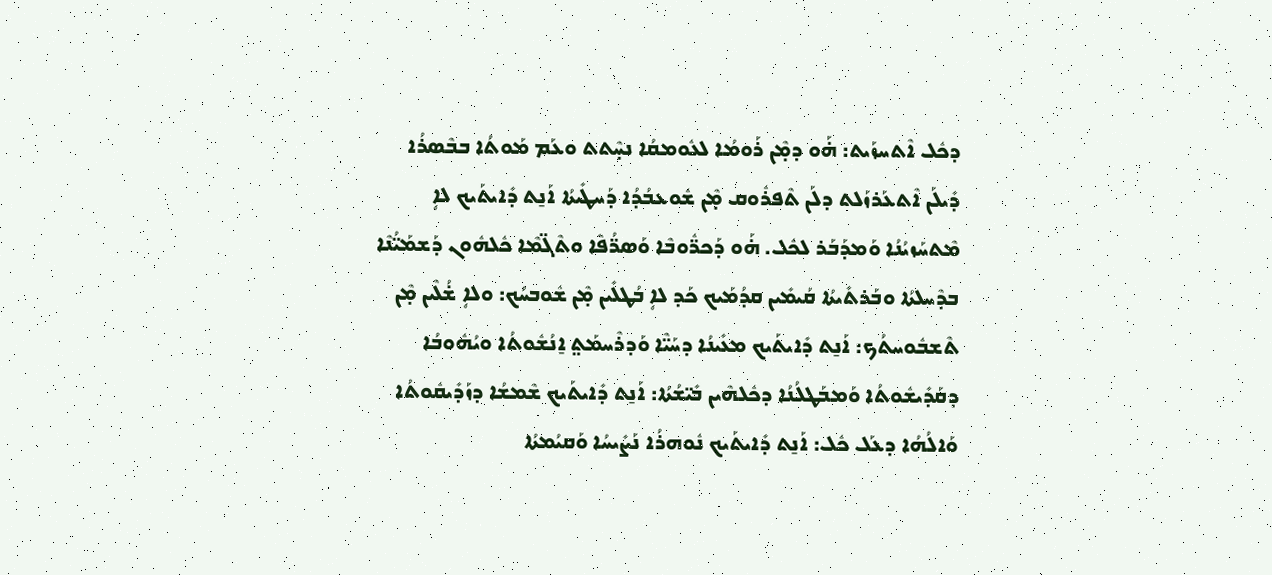ܕܟܽܠ ܐܶܬܚܙܰܝܬ: ܗ̇ܰܘ ܕܡ̣ܶܢ ܪܰܘܡܳܐ ܠܥܽܘܡܩܳܐ ܢܚ̣ܶܬܬ ܘܥܰܡ ܡܰܘܬܳܐ ܒܒܶܣܪܳܐ ܕܺܝܠܰܢ ܐܶܬܥܰܪܙܰܠܬ ܕܠܰܢ ܬܶܦܪܽܘܩ ܡ̣ܶܢ ܫܽܘܥܒܳܕܳܐ ܕܰܚܛܺܝܬܳܐ ܐܰܢ̱ܬ ܕܺܐܝܬܰܝܟ ܠܐܴ ܡܶܬܚܰܙܝܳܢܳܐ ܘܰܡܕܰܒܰܪ ܠܟܽܠ. ܗ̇ܰܘ ܕܰܟܪ̈ܽܘܒܶܐ ܘܰܣܪ̈ܳܦܶܐ ܘܬܶܓ̈ܡܶܐ ܟܽܠܗܽܘܢ ܕܰܫܡܰܝ̈ܳܢܶܐ ܒܕܶܚܠܬܳܐ ܘܒܰܪܬܺܝܬܳܐ ܩܳܝܡܺܝܢ ܩܕܳܡܰܝܟ ܟܰܕ ܠܐܴ ܒܳܛܠܺܝܢ ܡ̣ܶܢ ܫܽܘܒܚܳܟ: ܘܠܐܴ ܫ̇ܳܠܶܝܢ ܡ̣ܶܢ ܬܶܫܒܽܘܚܬܳܟ: ܐܰܢ̱ܬ ܕܺܐܝܬܰܝܟ ܡܥܺܝܢܳܐ ܕܚܰܝ̈ܶܐ ܘܰܕܪܶܚܡܰܬ݀ ܐ̱ܢܳܫܽܘܬܳܐ ܘܝܳܗܽܘܒܳܐ ܕܩܰܕܺܝܫܽܘܬܳܐ ܘܰܡܒܰܛܠܳܢܳܐ ܕܟܽܠܗܶܝܢ ܒܺܝ̈ܫܳܬܳܐ: ܐܰܢ̱ܬ ܕܺܐܝܬܰܝܟ ܫܶܡܫܳܐ ܕܙܰܕܺܝܩܽܘܬܳܐ ܘܰܐܠܳܗܳܐ ܕܥܰܠ ܟܽܠ: ܐܰܢ̱ܬ ܕܺܐܝܬܰܝܟ ܢܽܘܗܪܳܐ ܢܰܨܺܝܚܳܐ ܘܰܩܝܳܡܬܳܐ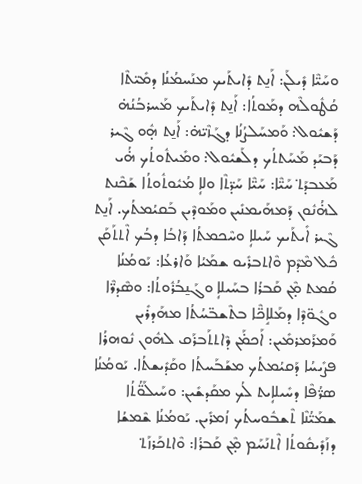ܘܚܰܝ̈ܶܐ ܕܺܝܠܰܢ: ܐܰܢ̱ܬ ܕܺܐܝܬܰܝܟ ܡܢܰܚܡܳܢܳܐ ܕܡܺܝ̈ܬܶܐ ܩܳܛܽܘܠܶܗ ܕܡܰܘܬܳܐ: ܐܰܢ̱ܬ ܕܺܐܝܬܰܝܟ ܡܰܚܪܒܳܢܳܗ̇ ܕܰܫܝܽܘܠ: ܘܰܡܚܰܠܨܳܢܳܐ ܕܓܰܙܶܝ̈ܗ̇: ܐܰܢ̱ܬ ܗ̣ܽܘ ܓܶܝܪ ܕܰܒܝܰܕ ܡܰܚܰܬܬܳܟ ܕܠܰܫܝܽܘܠ: ܘܡܺܝܬܽܘܬܳܟ ܗ̇ܳܝ ܡܰܥܒܕܰܬ݀ ܚܰܝ̈ܶܐ: ܚܰܝ̈ܶܐ ܚܰܕ̈ܬܶܐ ܘܠܐܴ ܡܳܝܽܘܬܽܘܬܳܐ ܫܰܟܶܢܬ ܠܗ̇ܳܢܽܘܢ ܕܰܡܗܰܝܡܢܺܝܢ ܘܡܰܘܕܶܝܢ ܒܰܩܝܳܡܬܳܟ. ܐܰܢ̱ܬ ܓܶܝܪ ܐܺܝܬܰܝܟ ܚܰܝܠܐܴ ܘܚܶܟܡܬܳܐ ܕܰܐܒܳܐ ܕܒܳܟ ܐܶܬܬܰܩܰܢ ܟܽܠ ܡܶܕܶܡ ܘܶܐܬܒܪܺܝܘ ܫܡܰܝܳܐ ܘܰܐܪܥܳܐ: ܝܰܘܡܳܢܳܐ ܩܳܡܬ ܡ̣ܶܢ ܩܰܒܪܳܐ ܒܚܰܝܠܐܴ ܘܓܰܢ̱ܒܳܪܽܘܬܳܐ: ܘܣܶܕܪ̈ܶܐ ܘܓܽܘ̈ܕܶܐ ܕܡܰܠܐܱܟ̈ܶܐ ܒܬܶܫܒ̈ܚܳܬܳܐ ܡܗܰܕܪܺܝܢ ܘܰܡܪܰܡܪܡܺܝܢ: ܐܰܟܡ̇ܰܢ ܕܶܐܬܬܰܒܪܰܩ ܠܗܽܘܢ ܢܽܘܗܪܳܐ ܦܨܺܝܚܳܐ ܕܰܩܝܳܡܬܳܟ ܡܫܰܒܰܚܬܳܐ ܘܩܰܕܺܝܫܬܳܐ. ܝܰܘܡܳܢܳܐ ܣܪ̈ܳܦܶܐ ܕܚܺܝܠܐܴܝܬ ܠܳܟ ܡܩܰܕܫܺܝܢ: ܘܚܰܝܠܰܘ̈ܳܬܳܐ ܫܡܰܝ̈ܳܢܶܐ ܬܶܫܒܽܘܚܬܳܟ ܙܳܡܪܺܝܢ. ܝܰܘܡܳܢܳܐ ܫܶܡܫܳܐ ܕܙܰܕܺܝܩܽܘܬܳܐ ܐܶܬܢܰܚܰܡ ܡ̣ܶܢ ܩܰܒܪܳܐ: ܘܶܐܬܟܰܪܙܰܬ݀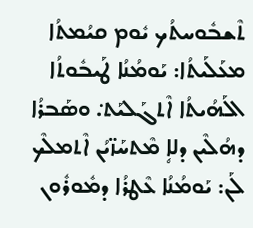ܬܶܫܒܽܘܚܬܳܟ ܝܽܘܡ ܩܝܳܡܬܳܐ ܡܥܰܠܰܝܬܳܐ: ܝܰܘܡܳܢܳܐ ܛܰܝܒܽܘܬܳܐ ܐܠܰܗܳܝܬܳܐ ܐܶܬܓܰܠܝܰܬ݀. ܘܣܰܒܪܳܐ ܕܗܳܠܶܝܢ ܕܠܐܴ ܡܶܬܚܰܙ̈ܝܳܢ ܐܶܬܡܠܶܟ ܠܰܢ: ܝܰܘܡܳܢܳܐ ܥܶܛܪܳܐ ܕܡܽܘܪܽܘܢ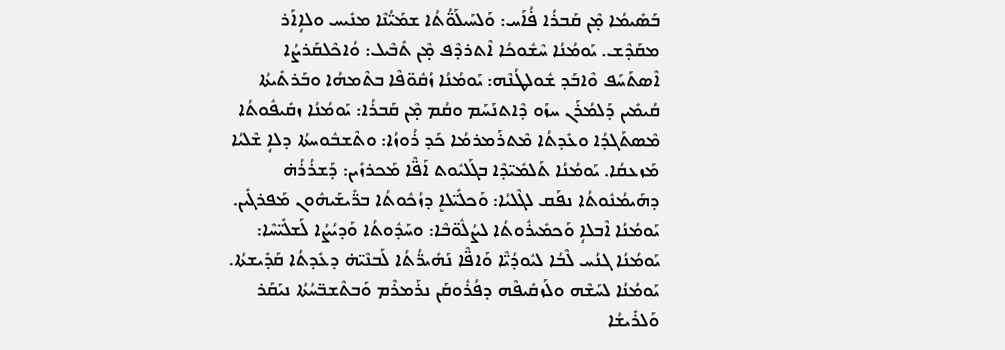ܒܰܣܺܝܡܳܐ ܡ̣ܶܢ ܩܰܒܪܳܐ ܦ̇ܳܐܰܚ: ܘܰܠܚܰܝܠܰܘ̈ܳܬܳܐ ܫܡܰܝ̈ܳܢܶܐ ܡܢܺܝܚ ܘܠܐܴܐܰܪ ܡܩܰܕܶܫ. ܝܰܘܡܳܢܳܐ ܚܶܫܽܘܟܳܐ ܐܶܬܪܕܶܦ ܡ̣ܶܢ ܬܺܒܶܝܠ: ܘܳܐܟܶܠܩܰܪܨܳܐ ܐܶܣܬܰܚܰܦ ܘܶܐܒܰܕ ܫܽܘܠܛܳܢܶܗ: ܝܰܘܡܳܢܳܐ ܙܳܩܽܘ̈ܦܶܐ ܒܬܶܡܗܳܐ ܘܒܰܪܬܺܝܬܳܐ ܩܳܝܡܺܝܢ ܕܰܠܡܳܪܰܢ ܚܙܰܘ ܕܶܐܬܢܰܚܰܡ ܘܩܳܡ ܡ̣ܶܢ ܩܰܒܪܳܐ: ܝܰܘܡܳܢܳܐ ܙܩܺܝܦܽܘܬܳܐ ܡܶܣܬܰܓܕܳܐ ܘܥܺܕܬܳܐ ܡܶܬܪܰܡܪܡܳܐ ܟܰܕ ܪܳܘܙܳܐ: ܘܬܶܫܒܽܘܚܬܳܐ ܕܠܐܴ ܫܶܠܝܳܐ ܡܰܙܥܩܳܐ. ܝܰܘܡܳܢܳܐ ܬܰܠܡܺܝ̈ܕܶܐ ܒܓܰܠܝܽܘܬ ܐܰܦ̈ܶܐ ܡܰܟܪܙܺܝܢ: ܕܰܫܪܳܪܳܗ̇ ܕܗܰܝܡܳܢܽܘܬܳܐ ܢܦܰܩ ܠܓܶܠܝܳܐ: ܘܰܟܠܺܝ̈ܠܐܷ ܕܙܳܟܽܘܬܳܐ ܒܪ̈ܺܝܫܰܝܗܽܘܢ ܡܰܦܪܓܺܝܢ. ܝܰܘܡܳܢܳܐ ܐܶܒܠܐܴ ܘܰܟܡܺܝܪܽܘܬܳܐ ܠܨܳܠܽܘ̈ܒܶܐ: ܘܚܰܕܽܘܬܳܐ ܘܰܕܝܳܨܳܐ ܠܰܫܠܺܝ̈ܚܶܐ: ܝܰܘܡܳܢܳܐ ܓܢܳܚ ܠܶܒܳܐ ܠܝܽܘܕܳܝ̈ܶܐ ܘܰܐܦ̈ܶܐ ܢܰܗܺܝܪ̈ܳܬܳܐ ܠܰܒܢܶܝ̈ܗ̇ ܕܥܺܕܬܳܐ ܩܰܕܺܝܫܬܳܐ. ܝܰܘܡܳܢܳܐ ܠܚܰܫܶܗ ܘܠܰܙܩܺܝܦܶܗ ܕܦܳܪܽܘܩܰܢ ܢܪܰܡܪܶܡ ܘܰܒܬܶܫܒ̈ܚܳܬܳܐ ܢܝܰܩܰܪ ܘܰܠܪܺܝܫܳܐ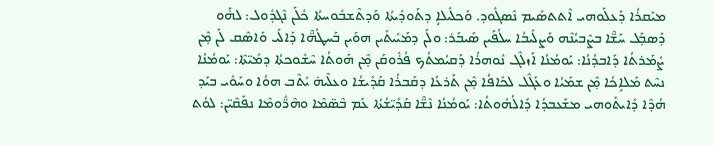ܡܝܰܩܪܳܐ ܕܰܥܠܰܘܗܝ ܐܶܬܬܣܺܝܡ ܢܶܣܓܽܘܕ. ܘܰܟܠܺܝܠܐܴ ܕܬܰܘܕܺܝܬܳܐ ܘܰܕܬܶܫܒܽܘܚܬܳܐ ܟܽܠܰܢ ܢܶܓܕܽܘܠ: ܠܗ̇ܰܘ ܕܰܣܒ̣ܰܠ ܚܰܫ̈ܶܐ ܒܨܶܒܝܳܢܶܗ ܘܰܨܠܺܝܒܳܐ ܚܠܳܦܰܝܢ ܣܰܝܒܰܪ: ܘܠܰܢ ܕܡܰܝܺܝܬܺܝܢ ܗܘܰܝܢ ܒܰܚܛܳܗ̈ܶܐ ܕܰܐܠܺܝ ܘܰܐܣܶܩ ܠܰܢ ܡ̣ܶܢ ܨܳܡܰܪܬܳܐ ܕܰܐܒܕܳܢܳܐ: ܝܰܘܡܳܢܳܐ ܐܰܙܠܶܓ ܢܽܘܗܪܳܐ ܕܰܩܝܳܡܬܳܟ ܦܳܪܽܘܩܰܢ ܡ̣ܶܢ ܗܰܘܬܳܐ ܚܶܫܽܘܟܬܳܐ ܕܡܺܝ̈ܬܶܐ: ܝܰܘܡܳܢܳܐ ܢܚܶܬ ܡܰܠܐܱܟܳܐ ܡ̣ܶܢ ܫܡܰܝܳܐ ܘܥܰܓܶܠ ܠܟܺܐܦܳܐ ܡ̣ܶܢ ܬܰܪܥܳܐ ܕܩܰܒܪܳܐ ܩܰܕܺܝܫܳܐ ܘܥܠܶܝܗ̇ ܝܺܬܶܒ ܗܘܳܐ ܘܚܰܘܺܝ ܒܝܰܕ ܗܳܕܶܐ ܕܺܐܝܬܰܘܗܝ ܡܫܰܥܒܕܳܐ ܕܰܐܠܳܗܽܘܬܳܐ: ܝܰܘܡܳܢܳܐ ܢܶܫ̈ܶܐ ܩܰܕܺܝ̈ܫܳܬܳܐ ܥܰܡ ܒܶܣ̈ܡܶܐ ܘܗܶܪ̈ܽܘܡܶܐ ܢܦܰܩܶܝ̈ܢ: ܠܘܳܬ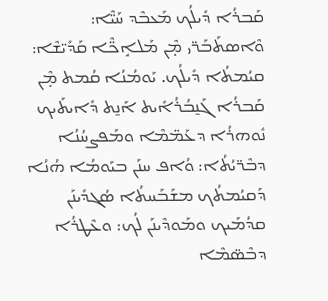ܩܰܒܪܳܐ ܕܺܝܠܳܟ ܡܰܥܒܶܕ ܚܰܝ̈ܶܐ: ܘܶܐܣܬܰܒܰܪ̈ܝ ܡ̣ܶܢ ܡܰܠܐܱܟ̈ܶܐ ܩܰܕܺܝ̈ܫܶܐ: ܩܝܳܡܬܳܐ ܕܺܝܠܳܟ. ܝܰܘܡܳܢܳܐ ܩܳܡܬ ܡ̣ܶܢ ܩܰܒܪܳܐ ܓܰܢ̱ܒܳܪܳܐܺܝܬ ܐܰܢ̱ܬ ܕܺܐܝܬܰܝܟ ܢܽܘܗܪܳܐ ܕܥܰܡ̈ܡܶܐ ܘܡܰܦܨܚܳܢܳܐ ܕܒܶܪ̈ܝܳܬܳܐ: ܘܳܐܦ ܚܢܰܢ ܒܝܰܘܡܳܐ ܗܳܢܳܐ ܕܰܩܝܳܡܬܳܟ ܡܫܰܒܰܚܬܳܐ ܣܳܓܕܺܝܢܰܢ ܩܕܳܡܰܝܟ ܘܡܰܘܕܶܝܢܰܢ ܠܳܟ: ܘܥܶܛܪܳܐ ܕܒܶܣ̈ܡܶܐ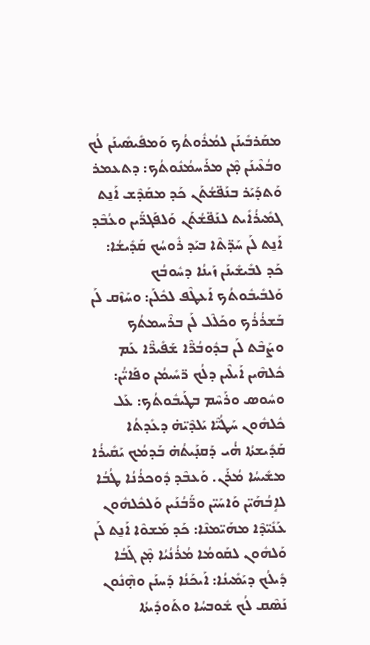ܡܩܰܪܒܺܝܢܰܢ ܠܡܳܪܽܘܬܳܟ ܘܰܡܦܺܝܣܺܝܢܰܢ ܠܳܟ ܘܒܳܥܶܝܢܰܢ ܡ̣ܶܢ ܡܪܰܚܡܳܢܽܘܬܳܟ: ܕܬܥܡܪ ܘܰܬܕܰܝܰܪ ܒܢܰܦ̈ܫܳܬܰܢ ܟܰܕ ܡܩܰܕܶܫ ܐܰܢ̱ܬ ܓܡܺܝܪܳܐܺܝܬ ܠܢܰܦ̈ܫܳܬܰܢ ܘܰܠܦܰܓܪ̈ܰܝܢ ܘܥܳܒܶܕ ܐܰܢ̱ܬ ܠܰܢ ܚܰܕ̈ܬܶܐ ܒܝܰܕ ܪܽܘܚܳܟ ܩܰܕܺܝܫܳܐ: ܟܰܕ ܠܒܺܝܫܺܝܢܰܢ ܙܰܝܢܳܐ ܕܚܽܘܒܳܟ ܘܰܠܒܺܝܒܽܘܬܳܟ ܐܰܥܛܶܦ ܠܟܽܠܰܢ: ܘܚܰܙܶܩ ܠܰܢ ܒܰܫܪܳܪܳܟ ܘܟܰܠܶܠ ܠܰܢ ܒܪܶܚܡܬܳܟ ܘܨܰܒܶܬ ܠܰܢ ܒܕܽܘܒܳܪ̈ܶܐ ܫܰܦܺܝܪ̈ܶܐ ܥܰܡ ܟܽܠܗܶܝܢ ܐܰܝܠܶܝܢ ܕܠܳܟ ܪ̈ܚܺܝܡܳܢ ܘܦܰܐܝ̈ܳܢ: ܘܚܽܘܣ ܘܪܰܚܶܡ ܒܛܰܝܒܽܘܬܳܟ: ܥܰܠ ܟܽܠܗܽܘܢ ܚܰܛܳܝ̈ܶܐ ܝܰܠܕܶܝ̈ܗ̇ ܕܥܺܕܬܳܐ ܩܰܕܺܝܫܬܳܐ ܗ̇ܳܝ ܕܰܩܢ̣ܰܝܬܳܗ̇ ܒܰܕܡܳܟ ܝܰܩܺܝܪܳܐ ܡܫܺܝܚܳܐ ܡܳܪܰܢ. ܘܰܥܒܶܕ ܕܽܘܟܪܳܢܳܐ ܛܳܒܳܐ ܠܐܱܒܳܗܰܝ̈ܢ ܘܰܐܚܰܝ̈ܢ ܘܪ̈ܰܒܳܢܰܝܢ ܘܰܠܟܽܠܗܽܘܢ ܥܰܢܺܝ̈ܕܶܐ ܡܗܰܝ̈ܡܢܶܐ: ܟܰܕ ܡܰܫܘܶܐ ܐܰܢ̱ܬ ܠܰܢ ܘܰܠܗܽܘܢ ܠܩܰܘܡܳܐ ܡܳܪܳܢܳܝܳܐ ܡ̣ܶܢ ܓܰܒܳܐ ܕܺܝܠܳܟ ܕܝܰܡܺܝܢܳܐ: ܐܰܝܟܰܢܳܐ ܕܰܚܢܰܢ ܘܗ̣ܶܢܽܘܢ ܢܰܣܶܩ ܠܳܟ ܫܽܘܒܚܳܐ ܘܬܰܘܕܺܝܬܳܐ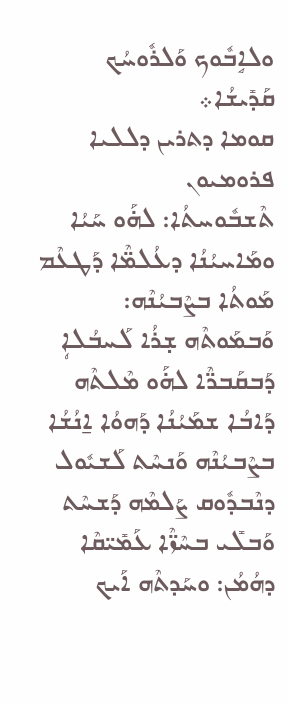ܘܠܐܱܒܽܘܟ ܘܰܠܪܽܘܚܳܟ ܩܰܕܺܝܫܳܐ܀
ܩܘܡܐ ܕܬܪܝܢ ܕܠܠܝܐ
ܦܪܘܡܝܘܢ
ܬܶܫܒܽܘܚܬܳܐ: ܠܗ̇ܰܘ ܚܰܝܳܐ ܘܡܰܐܚܝܳܢܳܐ ܕܥܳܠܡ̈ܶܐ ܕܰܛܥܶܡ ܡܰܘܬܳܐ ܒܨܶܒܝܳܢܶܗ: ܘܰܒܡܰܘܬܶܗ ܫ̣ܪܳܐ ܠܰܚܒܳܠܐܴ ܕܰܒܩܰܒܪ̈ܶܐ ܠܗ̇ܰܘ ܡܶܠܬܶܗ ܕܰܐܒܳܐ ܫܡܰܝܳܢܳܐ ܕܰܗܘܳܐ ܐ̱ܢܳܫܳܐ ܒܨܶܒܝܳܢܶܗ ܘܰܢܚܶܬ ܠܰܫܝܽܘܠ ܕܢܶܒܕܽܘܩ ܨܰܠܡܶܗ ܕܰܫܚܶܬ ܘܰܒܠܺܝ ܒܚܶܙ̈ܶܐ ܥܰܡܺܝ̈ܩܶܐ ܕܗܳܡܳܢ: ܘܚܰܕܬܶܗ ܐܰܝܟ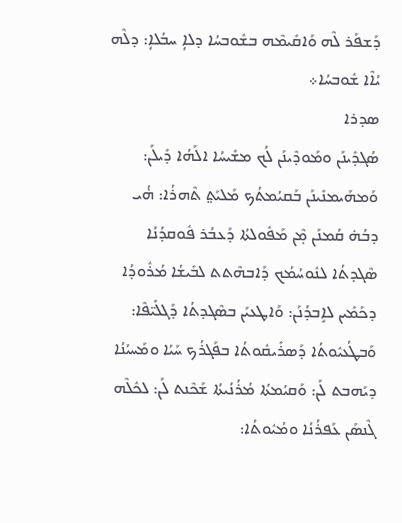ܕܰܫܦܰܪ ܠܶܗ ܘܰܐܩܺܝܡܶܗ ܒܫܽܘܒܚܳܐ ܕܠܐܴ ܚܒܳܠܐܴ: ܕܠܶܗ ܝܳܐܶܐ ܫܽܘܒܚܳܐ܀
ܣܕܪܐ
ܣܳܓܕܺܝܢܰܢ ܘܡܰܘܕܶܝܢܰܢ ܠܳܟ ܡܫܺܝܚܳܐ ܐܠܰܗܳܐ ܕܺܝܠܰܢ: ܘܰܡܗܰܝܡܢܺܝܢܰܢ ܒܰܩܝܳܡܬܳܟ ܡܰܠܝܰܬ݀ ܬܶܗܪܳܐ: ܗ̇ܳܝ ܕܒܳܗ̇ ܩܳܡܢܰܢ ܡ̣ܶܢ ܡܰܦܽܘܠܬܳܐ ܕܰܥܒܳܪ ܦܽܘܩܕܳܢܳܐ ܣܶܓܕܬܳܐ ܠܢܽܘܚܳܡܳܟ ܕܰܐܒܗܶܬܬ ܠܒܺܝܫܳܐ ܡܳܪܽܘܕܳܐ ܕܟܰܡܺܝܢ ܠܐܱܒܕܳܢܰܢ: ܘܰܐܛܥܝܰܢ ܒܣܶܓܕܬܳܐ ܕܰܓܠܺܝ̈ܦܶܐ: ܘܰܒܛܳܥܝܽܘܬܳܐ ܕܰܣܪܺܝܩܽܘܬܳܐ ܒܦܰܓܪܳܟ ܚܰܝܳܐ ܘܡܰܚܝܳܢܳܐ ܕܝܰܗܒܬ ܠܰܢ: ܘܰܩܝܳܡܬܳܐ ܡܳܪܳܢܳܝܬܳܐ ܫܰܟܶܢܬ ܠܰܢ: ܠܟܽܠܶܗ ܓܶܢܣܰܢ ܥܰܦܪܳܢܳܐ ܘܡܳܝܽܘܬܳܐ: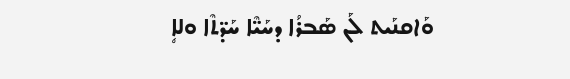ܘܰܐܩܢܰܝܬ ܠܰܢ ܣܰܒܪܳܐ ܕܚܰܝ̈ܶܐ ܚܰܕ̈ܬܶܐ ܘܠܐܴ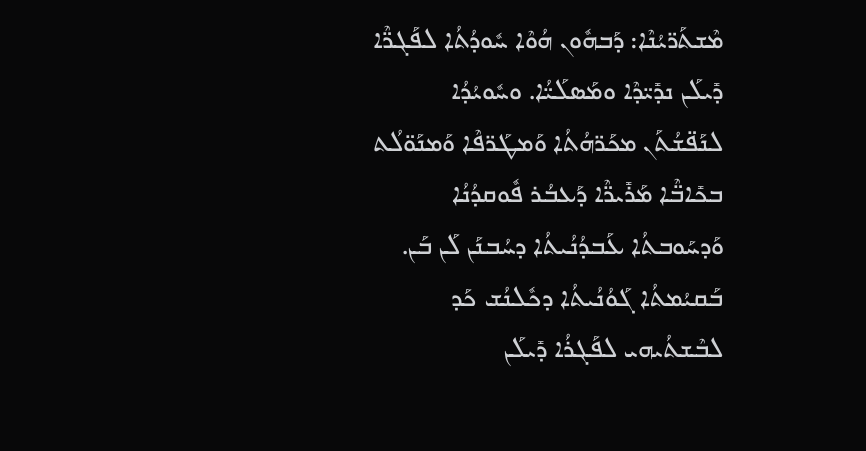ܡܶܫܬܰܪ̈ܝܳܢܶܐ: ܕܰܒܗܽܘܢ ܗܳܘܶܐ ܚܽܘܕܳܬܳܐ ܠܦܰܓܪ̈ܶܐ ܕܺܝܠܰܢ ܢܕܺܝ̈ܕܶܐ ܘܡܰܣܠܰܝ̈ܳܐ. ܘܚܽܘܝܳܕܳܐ ܠܢܰܦ̈ܫܳܬܰܢ ܡܟܰܪ̈ܗܳܬܳܐ ܘܰܡܛܰܪ̈ܦܶܐ ܘܰܡܢܰܘ̈ܠܳܬ ܒܟܺܐܒ̈ܶܐ ܡܰܪܺܝܪ̈ܶܐ ܕܰܥܒܳܪ ܦܽܘܩܕܳܢܳܐ ܘܰܕܚܰܘܒܬܳܐ ܥܰܒܕܳܢܳܝܬܳܐ ܕܚܳܒܢܰܢ ܠܰܢ ܒܰܢ. ܒܰܩܝܳܡܬܳܐ ܓܰܘܳܢܳܝܬܳܐ ܕܟܽܠܢܳܫ ܟܰܕ ܠܒܶܫܬܳܝܗܝ ܠܦܰܓܪܳܐ ܕܺܝܠܰܢ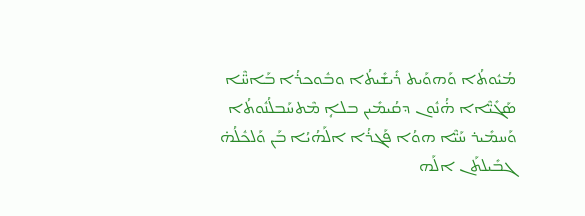ܡܳܝܽܘܬܳܐ ܘܰܗܘܰܝܬ ܪܺܝܫܺܝܬܳܐ ܘܒܽܘܟܪܳܐ ܒܰܐܚ̈ܶܐ ܣܰܓܺܝ̈ܶܐܐ ܗ̇ܳܢܽܘܢ ܕܩܳܝܡܺܝܢ ܒܠܐܴ ܡܶܬܚܰܒܠܳܢܽܘܬܳܐ ܘܰܚܡܺܝܪ ܚܰܝ̈ܶܐ ܗܘܳܐ ܦܰܓܪܳܐ ܐܠܰܗܳܝܳܐ ܒܰܢ ܘܰܠܟܽܠܳܗ̇ ܓܒܺܝܠܬܰܢ ܐܠܰܗ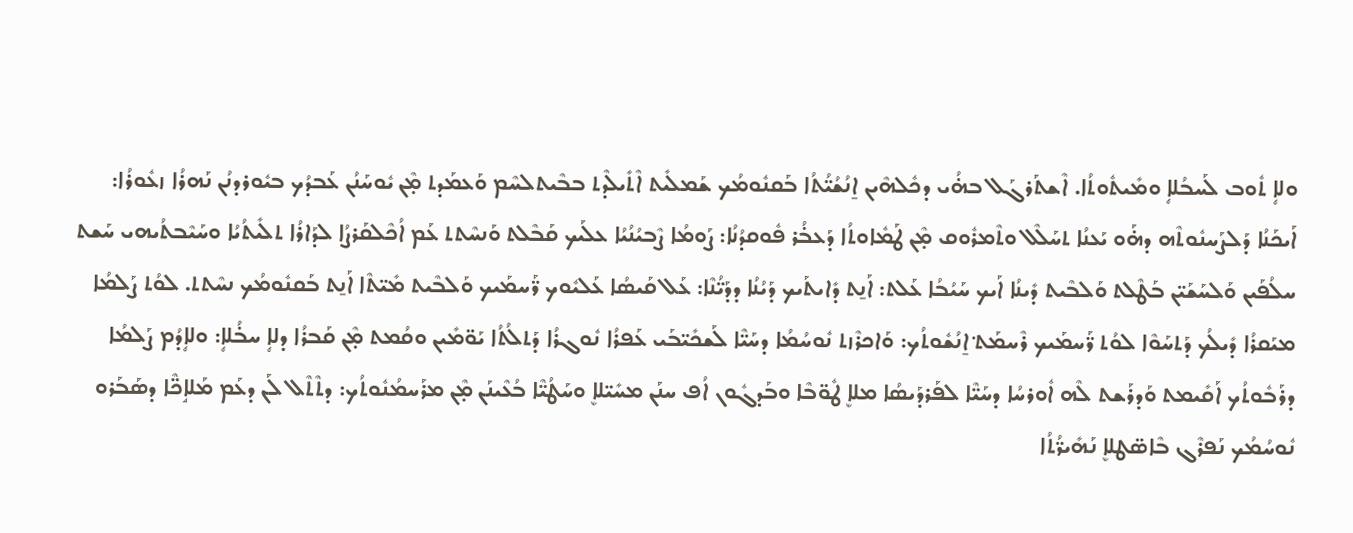ܘܠܐܴ ܬܽܘܒ ܠܰܚܒܳܠܐܴ ܘܡܺܝܬܽܘܬܳܐ. ܐܶܫܬܰܪܓܰܠ ܒܗ̇ܳܝ ܕܟܽܠܗܶܝܢ ܐ̱ܢܳܫܳܝ̈ܳܬܳܐ ܒܰܩܢܽܘܡܳܟ ܫܰܡܠܺܝܬ ܐܶܬܺܝܠܶܕܬ ܒܒܶܝܬܠܚܶܡ ܘܰܥܡܰܕܬ ܡ̣ܶܢ ܝܽܘܚܰܢܳܢ ܥܰܒܕܳܟ ܒܝܽܘܪܕܢܳܢ ܢܰܗܪܳܐ ܙܥܽܘܪܳܐ: ܐܰܝܟܰܢܳܐ ܕܰܠܨܰܚܢܽܘܬܶܗ ܕܗ̇ܰܘ ܝܰܥܢܳܐ ܬܚܰܠܶܠ ܘܬܶܡܪܽܘܩ ܡ̣ܶܢ ܛܰܡܽܐܘܬܳܐ ܕܰܥܒ̇ܳܪ ܦܽܘܩܕܳܢܳܐ: ܨܰܘܡܳܐ ܨܶܒܝܳܢܳܝܳܐ ܥܠܰܝܟ ܩܰܒܶܠܬ ܘܰܢܚܶܬܬ ܥܰܡ ܐܳܟܶܠܩܰܪܨܳܐ ܠܕܰܐܪܳܐ ܬܠܺܝܬܳܝܳܐ ܘܚܰܝܶܒܬܳܝܗܝ ܚܰܫܬ ܚܠܳܦܰܝܢ ܘܰܠܚܰܫܰܝ̈ܢ ܒܰܛܶܠܬ ܘܰܠܒܶܝܬ ܕܺܝܢܳܐ ܐܰܝܟ ܚܰܝܳܒܳܐ ܥܰܠܬ: ܐܰܢ̱ܬ ܕܺܐܝܬܰܝܟ ܕܰܝܳܢܳܐ ܕܕܰܝ̈ܳܢܶܐ: ܥܰܠ ܩܰܝܣܳܐ ܥܰܠܝܽܘܟ ܪ̈ܰܚܡܰܝܟ ܘܰܠܒܶܝܬ ܡܺܝ̈ܬܶܐ ܐܰܢ̱ܬ ܒܰܩܢܽܘܡܳܟ ܢܚܶܬܬ. ܠܘܳܬ ܨܰܠܡܳܐ ܡܝܰܩܪܳܐ ܕܺܝܠܳܟ ܕܰܬܚܰܘܶܐ ܠܘܳܬ ܪ̈ܰܚܡܰܝܟ ܪܶܚܡܰܬ݀ ܐ̱ܢܳܫܽܘܬܳܟ: ܘܰܐܟܪܶܙܬ ܢܽܘܚܳܡܳܐ ܕܚܰܝ̈ܶܐ ܠܰܫܟܺܝ̈ܒܰܝ ܥܰܦܪܳܐ ܢܽܘܓܪܳܐ ܕܰܬܠܳܬܳܐ ܝܰܘ̈ܡܺܝܢ ܘܩܳܡܬ ܡ̣ܶܢ ܩܰܒܪܳܐ ܕܠܐܴ ܚܒ̇ܳܠܐܴ: ܘܠܐܴܕܳܡ ܨܰܠܡܳܐ ܕܪܰܒܽܘܬܳܟ ܐܰܩܺܝܡܬ ܘܰܕܪܰܫܬ ܠܶܗ ܐܽܘܪܚܳܐ ܕܚܰܝ̈ܶܐ ܠܦܰܪܕܰܝܣܳܐ ܡܠܐܷ ܛܽܘ̈ܒܶܐ ܘܒܰܕܓܽܘܢ ܐܳܦ ܚܢܰܢ ܡܚܺܝ̈ܠܐܷ ܘܚܰܛܳܝ̈ܶܐ ܒܳܥܶܝܢܰܢ ܡ̣ܶܢ ܡܪܰܚܡܳܢܽܘܬܳܟ: ܕܬܶܬܶܠ ܠܰܢ ܕܥܰܡ ܡܰܠܐܱܟ̈ܶܐ ܕܣܰܒܰܪܘ ܢܽܘܚܳܡܳܟ ܢܰܦܪܶܓ ܒܶܐܣ̈ܛܠܐܷ ܢܰܗܺܝܪ̈ܳܬܳܐ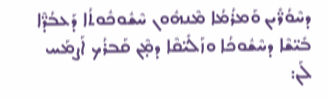ܕܚܶܘܳܪ̈ܺܝܢ ܘܰܡܪܳܡܳܐ ܡܶܢܗܽܘܢ ܚܶܫܽܘܟܽܘܬܳܐ ܕܰܥܒܳܕ̈ܶܐ ܒܺܝ̈ܫܶܐ ܕܚܶܫܽܘܟܳܐ ܘܙܰܠܺܝ̈ܩܶܐ ܕܡ̣ܶܢ ܩܰܒܪܳܟ ܐܰܨܡܰܚ ܠܰܢ: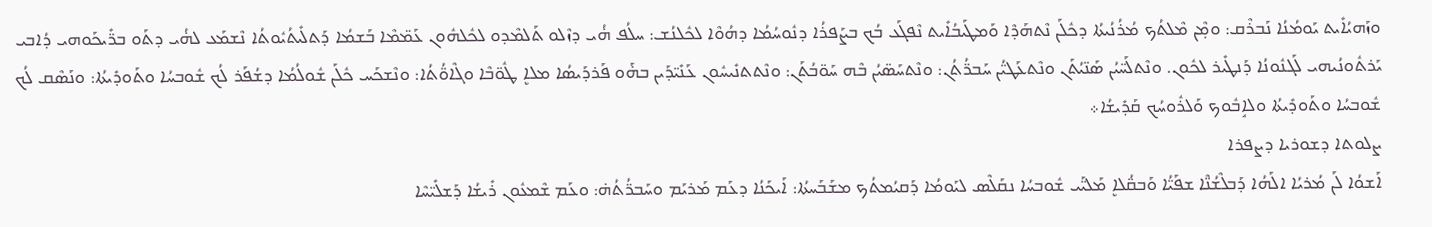ܘܙܰܗܝܳܐܺܝܬ ܝܰܘܡܳܢܳܐ ܢܰܒܪܶܩ: ܘܡ̣ܶܢ ܡܶܠܬܳܟ ܡܳܪܳܢܳܝܬܳܐ ܕܟܽܠܰܢ ܢܶܬܗܰܕܶܐ ܘܰܡܛܰܝܒܳܐܺܝܬ ܢܶܦܓܰܥ ܒܳܟ ܒܨܰܦܪܳܐ ܕܢܽܘܚܳܡܳܐ ܕܗܳܘܶܐ ܠܟܽܠܢܳܫ: ܚܠܳܦ ܗ̇ܳܝ ܕܙܶܠܘ ܬܰܠܡܶܕܘ ܠܟܽܠܗܽܘܢ ܥܰܡ̈ܡܶܐ ܒܰܫܡܳܐ ܕܰܬܠܺܝܬܳܝܽܘܬܳܐ ܢܶܫܡܰܥ ܠܗ̇ܳܝ ܕܬܰܘ ܒܪ̈ܺܝܟܰܘܗܝ ܕܳܐܒܝ ܝܰܪܬܽܘܢܳܝܗܝ ܠܰܓܢܽܘܢܳܐ ܕܰܢܛܺܝܪ ܠܟܽܘܢ. ܘܢܶܬܠܰܚ̈ܝܳܢ ܣܰܢ̈ܝܳܬܰܢ ܘܢܶܬܥܰܛܝ̈ܳܢ ܚܰܒܪ̈ܳܬܳܢ: ܘܢܶܬܚܰܣ̈ܝܳܢ ܒܶܗ ܚܰܘ̈ܒܳܬܰܢ: ܘܢܶܬܬܢܺܝܚܽܘܢ ܥܰܢܺܝ̈ܕܰܝܢ ܒܗ̇ܰܘ ܦܰܪܕܰܝܣܳܐ ܡܠܐܷ ܛܽܘ̈ܒܶܐ ܘܓܶܐܘ̈ܳܬܳܐ: ܘܢܶܫܟܰܚ ܟܽܠܰܢ ܫܽܘܠܳܡܳܐ ܕܫܳܦܰܪ ܠܳܟ ܫܽܘܒܚܳܐ ܘܬܰܘܕܺܝܬܳܐ: ܘܢܰܣܶܩ ܠܳܟ ܫܽܘܒܚܳܐ ܘܬܰܘܕܺܝܬܳܐ ܘܠܐܱܒܽܘܟ ܘܰܠܪܽܘܚܳܟ ܩܰܕܺܝܫܳܐ܀
ܨܠܘܬܐ ܕܫܘܪܝܐ ܕܨܦܪܐ
ܐܰܫܘܳܐ ܠܰܢ ܡܳܪܝܳܐ ܐܠܰܗܳܐ ܕܰܒܠܶܫܳܢ̈ܶܐ ܫܦܰܝ̈ܳܐ ܘܰܒܩ̈ܳܠܐܷ ܡܰܠܝ̈ܰܝ ܫܽܘܒܚܳܐ ܢܩܰܠܶܣ ܠܝܰܘܡܳܐ ܕܰܩܝܳܡܬܳܟ ܡܫܰܒܰܚܬܳܐ: ܐܰܝܟܰܢܳܐ ܕܥܰܡ ܡܰܪܝܰܡ ܘܚܰܒܪ̈ܳܬܳܗ̇: ܘܥܰܡ ܫܶܡܥܽܘܢ ܪܺܝܫܳܐ ܕܰܫܠܺܝ̈ܚܶܐ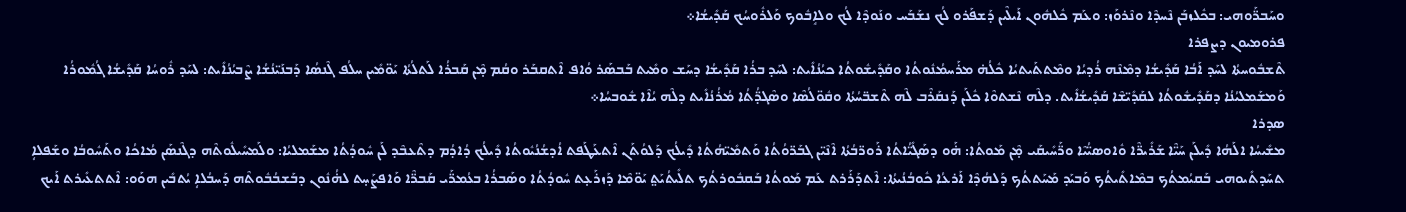ܘܚܰܒܪ̈ܰܘܗܝ: ܒܟܽܠܙܒܰܢ ܢܶܚܕܶܐ ܘܢܶܪܘܰܙ: ܘܥܰܡ ܟܽܠܗܽܘܢ ܐܰܝܠܶܝܢ ܕܰܫܦܰܪܘ ܠܳܟ ܢܫܰܒܰܚ ܘܢܰܘܕܶܐ ܠܳܟ ܘܠܐܱܒܽܘܟ ܘܰܠܪܽܘܚܳܟ ܩܰܕܺܝܫܳܐ܀
ܦܪܘܡܝܘܢ ܕܨܦܪܐ
ܬܶܫܒܽܘܚܬܳܐ ܠܚܰܕ ܐܰܒܳܐ ܩܰܕܺܝܫܳܐ ܕܡܶܢܶܗ ܪܳܕܝܳܐ ܘܡܶܬܬܰܝܬܝܳܐ ܟܽܠܳܗ̇ ܡܪܰܚܡܳܢܽܘܬܳܐ ܘܩܰܕܺܝܫܽܘܬܳܐ ܟܝܳܢܳܐܺܝܬ: ܠܚܰܕ ܒܪܳܐ ܩܰܕܺܝܫܳܐ ܕܚܰܫ ܘܡܺܝܬ ܒܰܒܣܰܪ ܘܳܐܦ ܐܶܬܩܒܰܪ ܘܩܳܡ ܡ̣ܶܢ ܩܰܒܪܳܐ ܠܰܬܠܳܬܳܐ ܝܰܘ̈ܡܺܝܢ ܚܠܳܦ ܓܶܢܣܳܐ ܕܰܒܢܰܝ̈ܢܳܫܳܐ ܨܶܒܝܳܢܳܐܺܝܬ: ܠܚܰܕ ܪܽܘܚܳܐ ܩܰܕܺܝܫܳܐ ܓܳܡܽܘܪܳܐ ܘܰܡܫܰܡܠܝܳܢܳܐ ܕܩܰܕܺܝܫܽܘܬܳܐ ܠܩܰܕܺܝ̈ܫܶܐ ܩܰܕܺܝܫܳܐܺܝܬ. ܕܠܶܗ ܢܶܫܬܘܶܐ ܟܽܠܰܢ ܕܰܢܩܰܪܶܒ ܠܶܗ ܬܶܫܒ̈ܚܳܬܳܐ ܘܩܽܘ̈ܠܳܣܶܐ ܘܣܶܓܕ̈ܳܬܳܐ ܡܳܪܳܢܳܐܺܝܬ ܕܠܶܗ ܝܳܐܶܐ ܫܽܘܒܚܳܐ܀
ܣܕܪܐ
ܡܫܺܝܚܳܐ ܐܠܰܗܳܐ ܕܺܝܠܰܢ ܚܰܝ̈ܶܐ ܫܰܪܺܝܪ̈ܶܐ ܘܽܐܘܣܝ̈ܳܝܶܐ ܘܪ̈ܰܚܺܝܩܰܝ ܡ̣ܶܢ ܡܰܘܬܳܐ: ܗ̇ܰܘ ܕܣܰܓܺܝ̈ܳܐܬܳܐ ܪܰܘܪ̈ܒܳܬܳܐ ܐܶܢܶܝ̈ܢ ܓܒܰܪ̈ܘܳܬܳܐ ܘܰܬܡܺܝ̈ܗܳܬܳܐ ܕܺܝܠܳܟ ܕܰܠܘܳܬܰܢ ܐܶܬܥܰܛܰܦܬ ܐܳܕܫܳܢܳܝܽܘܬܳܐ ܕܺܝܠܳܟ ܕܳܐܕܳܡ ܕܬܶܥܒܶܕ ܠܰܢ ܚܽܘܕܳܬܳܐ ܡܫܰܡܠܝܳܐ: ܘܠܰܡܚܺܝܠܽܘܬܶܗ ܕܓܶܢܣܰܢ ܡܳܐܟܳܐ ܘܬܰܚܽܘܒܳܐ ܘܫܰܦܠܐܴ ܬܚܰܕܬܺܝܘܗܝ ܒܰܩܝܳܡܬܳܟ ܒܡܶܐܬܺܝܬܳܟ ܘܰܒܝܰܕ ܡܰܚܰܬܬܳܟ ܕܰܠܗܳܕܶܐ ܐܰܪܥܳܐ ܟܽܘܒܳܢܳܝܬܳܐ: ܐܶܬܕܰܪܰܪܬ ܥܰܡ ܡܰܘܬܳܐ ܒܰܩܒܽܘܪܬܳܟ ܬܠܺܝܬܳܝܰܬ݀ ܝܰܘ̈ܡܶܐ ܕܰܙܪܰܥ̣ܬ ܚܽܘܕܳܬܳܐ ܘܣܰܒܪܳܐ ܒܥܳܡܪ̈ܰܝ ܩܰܒܪ̈ܶܐ ܘܰܐܦܨܰܚ̣ܬ ܠܗ̇ܳܢܽܘܢ ܕܒܰܫܒܳܒܽܘܬܶܗ ܕܰܚܒܳܠܐܴ ܝܳܬܒܺܝܢ ܗܘܰܘ: ܐܶܬܬܥܺܝܪܬ ܐܰܝܟ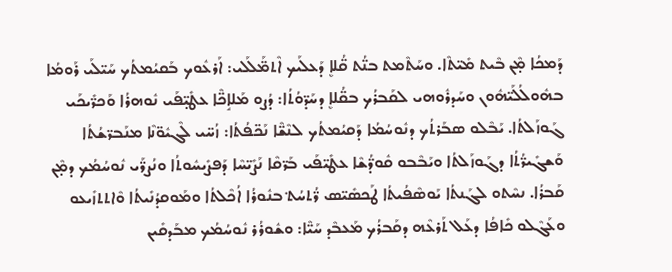ܕܰܡܟܳܐ ܡ̣ܶܢ ܒܶܝܬ ܡܺܝ̈ܬܶܐ. ܘܚܰܬܶܡܬ ܒܢ̈ܳܬ ܩ̈ܳܠܐܷ ܕܰܥܠܰܝܟ ܐܶܬܡ̈ܰܠܰܠܝ: ܐܰܪܥܽܘܟ ܒܰܩܝܳܡܬܳܟ ܚܰܝ̈ܠܰܝ ܪܰܘܡܳܐ ܒܗܽܘܠܳܠܰܝ̈ܗܽܘܢ ܘܚܰܕܪܽܘܗܝ ܠܩܰܒܪܳܟ ܒܩ̈ܳܠܐܷ ܕܚܰܕ̈ܘܳܬܳܐ: ܕܳܨܘ ܡܰܠܐܱܟ̈ܶܐ ܥܛܺܝ̣̈ܦܰܝ ܢܽܘܗܪܳܐ ܘܰܟܪ̈ܺܝܟܰܝ ܓܰܘܙܰܠܬܳܐ. ܝܰܒܶܠܘ ܣܒܰܪܬܳܟ ܕܢܽܘܚܳܡܳܐ ܕܰܩܝܳܡܬܳܟ ܠܢܶܫ̈ܶܐ ܢܰܟ̈ܦܳܬܳܐ: ܙܳܚ̈ܝ ܠܶܓܝܽܘ̈ܢܶܐ ܡܢܰܒܪ̈ܫܳܬܳܐ ܘܰܫܓܺܝܪ̈ܳܬܳܐ ܕܓܰܘܙܰܠܬܳܐ ܘܝܰܒܶܒܘ ܩܽܘܕ̈ܳܫܶܐ ܥܛܺܝ̈ܦܰܝ ܒܰܪ̈ܩܶܐ ܢܰܨܺܝ̈ܚܶܐ ܕܰܦܨܺܝܚܽܘܬܳܐ ܘܢܳܨܪ̈ܰܝ ܢܽܘܚܳܡܳܟ ܕܡ̣ܶܢ ܩܰܒܪܳܐ. ܢܚܶܬܘ ܠܓܰܢܬܳܐ ܝܰܘܣܶܦܳܝܬܳܐ ܛܰܟܣܺܝ̈ܣ ܪ̈ܳܬܚܳܬ݀ ܒܢܽܘܪܳܐ ܐܳܟܶܠܬܳܐ ܘܡܰܘܩܕܳܢܺܝܬܳܐ ܘܶܐܬܬܙܺܝܥܘ ܘܥܰܓܶܠܘ ܟܺܐܦܳܐ ܕܥܰܠ ܬܰܪܥܶܗ ܕܩܰܒܪܳܟ ܡܰܥܒܶܕ ܚܰܝ̈ܶܐ: ܘܫܽܘܪܳܪ ܢܽܘܚܳܡܳܟ ܡܒܰܕܩܺܝܢ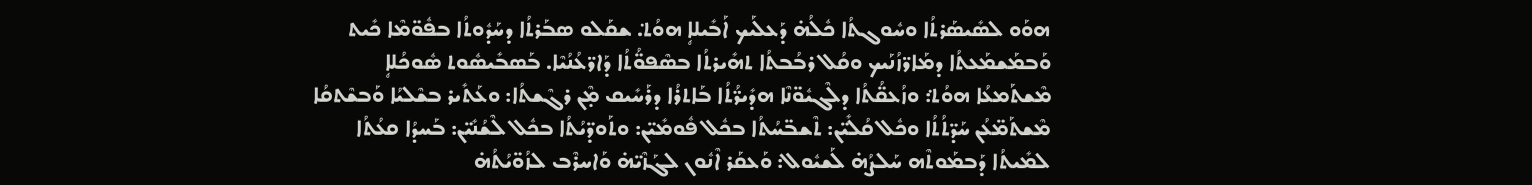ܗܘܰܘ ܠܣܺܝܣܰܪܬܳܐ ܘܚܽܘܓܬܳܐ ܟܽܠܳܗ̇ ܕܰܥܠܰܝܟ ܐܰܒܺܝܠܐܴ ܗܘܳܬ݀. ܫܩܰܠܘ ܣܒܰܪܬܳܐ ܕܚܰܕܽܘܬܳܐ ܒܦܽܘ̈ܡܶܐ ܟܺܝܬ ܘܰܒܡܰܫܡܰܥܬܳܐ ܕܡܰܐܪ̈ܙܳܢܰܝܟ ܘܩܳܠ ܪܒܳܒܬܳܐ ܬܗܺܝܪܬܳܐ ܒܣܶܦܘ̈ܳܬܳܐ ܕܰܐܪ̈ܥܳܢܳܝܶܐ. ܒܰܣܒܺܝܣܽܘܬ ܣܽܘܟܳܠܐܴ ܡܶܫܬܰܡܥܳܐ ܗܘܳܬ݀: ܘܙܳܥܩ̈ܳܬܳܐ ܕܠܶܓܝܽܘ̈ܢܶܐ ܗܕܺܝܪ̈ܳܬܳܐ ܒܰܐܬܪܳܐ ܕܪܰܚܺܝܩ ܡ̣ܶܢ ܪܓܶܫܬܳܐ: ܘܥܰܬܺܝܪ ܒܫܶܠܝܳܐ ܘܰܒܫܶܬܩܳܐ ܡܶܫܬܰܡ̈ܥܳܢ ܚܰܕ̈ܬܳܬܳܐ ܘܟܽܠ ܩܳܠܺܝ̈ܢ: ܬܶܫܒ̈ܚܳܬܳܐ ܒܟܽܠ ܦܽܘܡܺܝ̈ܢ: ܘܬܰܘܕ̈ܝܳܬܳܐ ܒܟܽܠ ܠܶܫܳܢܺܝ̈ܢ: ܒܰܚܕܳܐ ܩܥܳܬܳܐ ܠܡܺܝܬܳܐ ܕܰܒܡܰܘܬܶܗ ܚܰܠܨܳܗ̇ ܠܰܫܝܽܘܠ: ܘܰܥܩܰܪ ܐܶܢܽܘܢ ܠܓܰܙܶܝ̈ܗ̇ ܘܰܐܚܪܶܒ ܠܙܳܘ̈ܝܳܬܳܗ̇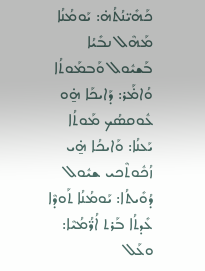ܟܰܗܺܝ̈ܢܳܬܳܗ̇: ܝܰܘܡܳܢܳܐ ܡܰܗܶܠ ܢܒܺܝܳܐ ܒܰܫܝܽܘܠ ܘܰܒܡܰܘܬܳܐ ܘܳܐܡ̇ܰܪ: ܕܰܐܝܟܰܐ ܗ̱̇ܘ ܥܽܘܩܣܳܟ ܡܰܘܬܳܐ ܝܰܥܢܳܐ: ܘܰܐܝܟܳܐ ܗ̱̇ܝ ܙܳܟܽܘܬܶܟܝ ܫܝܽܘܠ ܕܳܘܺܝܬܳܐ: ܝܰܘܡܳܢܳܐ ܬܰܘܕܶܐ ܥܺܕܬܳܐ ܒܰܪܬ ܐܳܪ̈ܳܡܳܝܶܐ: ܘܥܰܠ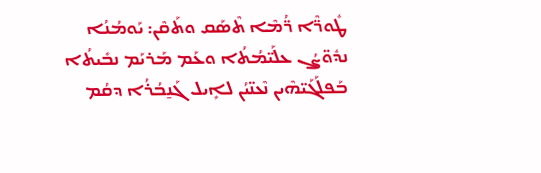ܛܽܘܪ̈ܶܐ ܪ̈ܳܡܶܐ ܬܶܣܰܩ ܘܬܰܩܶܢ: ܝܰܘܡܳܢܳܐ ܢܕܽܘ̈ܨܳܢ ܥܠܰܝ̈ܡܳܬܳܐ ܘܥܰܡ ܡܰܪܝܰܡ ܢܒܺܝܬܳܐ ܒܰܦܠܰܓܰܝ̈ܗܶܝܢ ܢܶܥܢ̈ܝܳܢ ܠܐܻܝܠ ܓܰܢ̱ܒܳܪܳܐ ܕܩܳܡ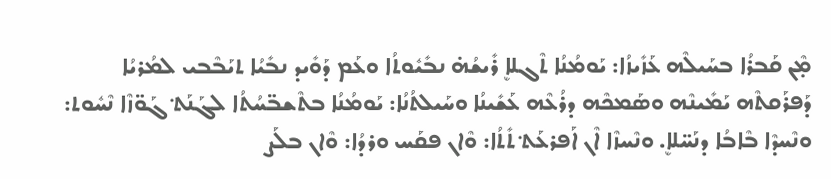ܡ̣ܶܢ ܩܰܒܪܳܐ ܒܚܰܝܠܶܗ ܥܰܙܺܝܙܳܐ: ܝܰܘܡܳܢܳܐ ܬܶܓܠܐܷ ܪܺܝܫܳܗ̇ ܢܒܺܝܽܘܬܳܐ ܘܥܰܡ ܕܰܘܺܝܕ ܢܒܺܝܳܐ ܬܝܰܒܶܒܝ ܠܡܳܪܝܳܐ ܕܰܦܪܰܩܬܶܗ ܝܰܡܺܝܢܶܗ ܘܣܰܡܟܶܗ ܕܪܳܥܶܗ ܥܰܫܺܝܢܳܐ ܘܚܰܝܠܬܳܢܳܐ: ܝܰܘܡܳܢܳܐ ܒܬܶܫܒ̈ܚܳܬܳܐ ܠܓܰܢܰܬ݀ ܓܰܘ̈ܙܶܐ ܢܶܚܽܘܬ: ܘܢܶܚܕܶܐ ܒܶܐܒܳܐ ܕܢܰܚ̈ܠܐܷ. ܘܢܶܚܙܶܐ ܐܶܢ ܐܰܦܪܥܰܬ݀ ܬܺܬܳܐ: ܘܶܐܢ ܦܩܰܚ ܘܪܕܳܐ: ܘܶܐܢ ܒܠܰܨ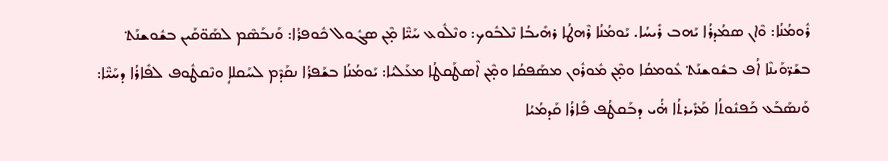ܪܽܘܡܳܢܳܐ: ܘܶܐܢ ܣܡܳܕܪܳܐ ܝܰܗܒ ܪܺܝܚܳܐ. ܝܰܘܡܳܢܳܐ ܪܶܗܛܳܐ ܪܗܺܝܒܳܐ ܢܶܠܒܽܘܟ: ܘܢܶܠܽܘܥ ܚܰܝ̈ܶܐ ܡ̣ܶܢ ܣܓܽܘܠ ܟܽܘܦܪܳܐ: ܘܰܢܒܰܣܶܡ ܠܣܰܘ̈ܩܰܝܢ ܒܫܽܘܫܢܰܬ݀ ܒܫܰܪ̈ܘܰܝܢܶܐ ܐܳܦ ܒܫܽܘܫܢܰܬ݀ ܥܽܘܡܩܳܐ ܘܡ̣ܶܢ ܡܽܘܪܽܘܢ ܡܣܰܦܩܳܐ ܘܡ̣ܶܢ ܐܶܣܛܰܩܛܳܐ ܡܥܰܠܝܳܐ: ܝܰܘܡܳܢܳܐ ܒܫܰܦܪܳܐ ܢܩܰܕܶܡ ܠܚܰܩܠܐܴ ܘܢܶܩܛܽܘܦ ܠܦܺܐܪܳܐ ܕܚܰܝ̈ܶܐ: ܘܰܢܣܰܒܰܥ ܟܰܦܢܽܘܬܳܐ ܡܰܪܺܝܪܬܳܐ ܗ̇ܳܝ ܕܒܰܩܛܳܦ ܦܺܐܪܳܐ ܩܰܕܡܳܝܳܐ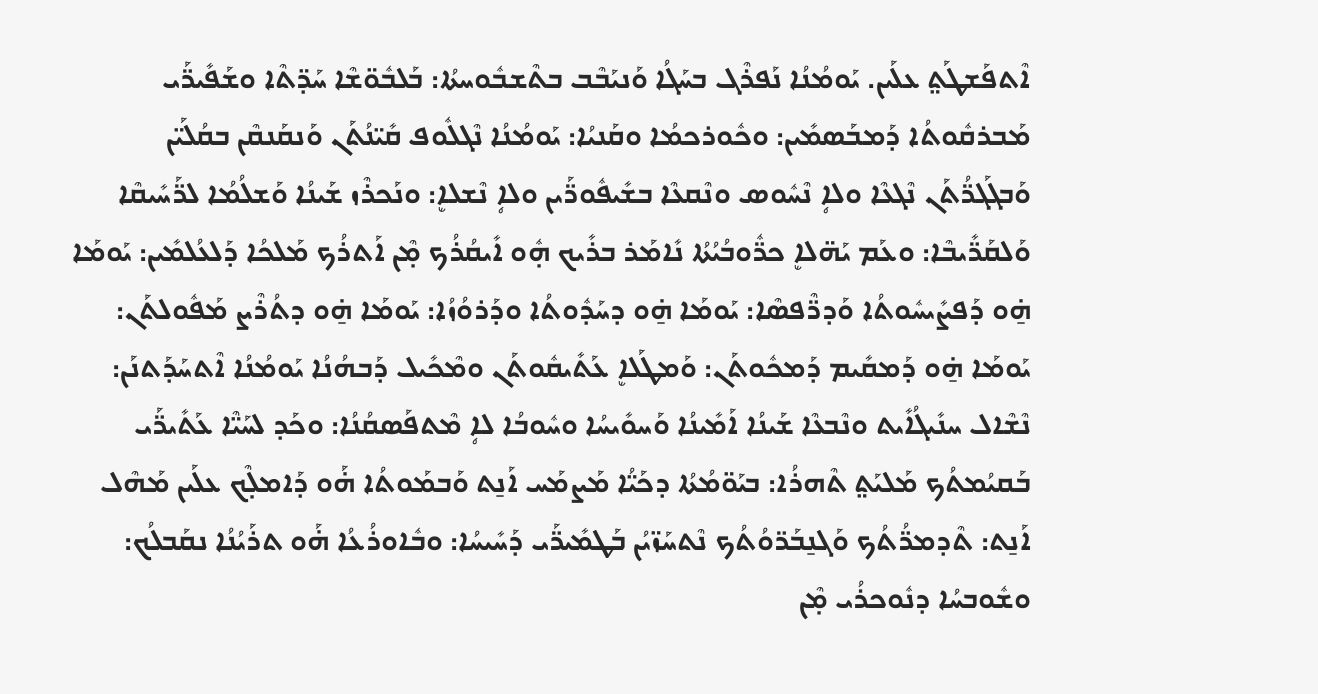ܐܶܬܦܰܫܛܰܬ݀ ܥܠܰܝܢ. ܝܰܘܡܳܢܳܐ ܢܰܦܪܶܓ ܒܚܰܓܳܐ ܘܰܢܝܰܒܶܒ ܒܬܶܫܒܽܘܚܬܳܐ: ܒܰܠܒܽܘ̈ܫܶܐ ܚܰܕ̈ܬܶܐ ܘܫܰܦܺܝܪ̈ܰܝ ܡܰܒܪܩܽܘܬܳܐ ܕܰܡܒܰܣܡܺܝܢ: ܘܟܽܘܪܟܡܳܐ ܘܩܰܢܝܳܐ: ܝܰܘܡܳܢܳܐ ܢܶܓܠܽܘܦ ܩܺܝ̈ܢܳܬܰܢ ܘܰܢܩܰܢܩܶܢ ܒܩܳܠܰܝ̈ܢ ܘܰܒܓܰܓܪ̈ܳܬܰܢ ܢܶܓܥܶܐ ܘܠܐܴ ܢܶܚܽܘܣ ܘܢܶܩܥܶܐ ܒܫܺܝܦܽܘܪ̈ܰܝܢ ܘܠܐܴ ܢܶܫܠܐܷ: ܘܢܰܟܪܶܙ ܫܰܝܢܳܐ ܘܰܫܠܳܡܳܐ ܠܪ̈ܰܚܺܝܩܶܐ ܘܰܠܩܰܪ̈ܺܝܒܶܐ: ܘܥܰܡ ܝܰܗ̈ܠܐܷ ܟܪ̈ܽܘܒܳܝܳܬܳܐ ܢܺܐܡܰܪ ܒܪܺܝܟ ܗ̣ܽܘ ܐܺܝܩܳܪܳܟ ܡ̣ܶܢ ܐܰܬܪܳܟ ܡܰܠܟܳܐ ܕܰܠܥܳܠܡܺܝܢ: ܝܰܘܡܰܐ ܗ̱̇ܘ ܕܰܦܨܺܝܚܽܘܬܳܐ ܘܰܕܪ̈ܶܦܣܶܐ: ܝܰܘܡܰܐ ܗ̱̇ܘ ܕܚܰܕܽܘܬܳܐ ܘܕܰܪܘܳܙܳܐ: ܝܰܘܡܰܐ ܗ̱̇ܘ ܕܬܳܪܶܨ ܡܰܦܽܘܠܬܰܢ: ܝܰܘܡܰܐ ܗ̱̇ܘ ܕܰܡܩܺܝܡ ܕܰܡܟܽܘܬܰܢ: ܘܰܡܛܰܠܐܷ ܥܰܬܺܝܩܽܘܬܰܢ ܘܡܶܟܺܝܠ ܕܰܒܗܳܢܳܐ ܝܰܘܡܳܢܳܐ ܐܶܬܚܰܕܰܬܢܰܢ: ܢܶܫܶܐܠ ܚܢܺܝܓܳܐܺܝܬ ܘܢܶܒܥܶܐ ܫܰܝܢܳܐ ܐܰܡܺܝܢܳܐ ܘܰܚܘܺܝܚܳܐ ܘܚܽܘܒܳܐ ܠܐܴ ܡܶܬܦܰܣܩܳܢܳܐ: ܘܟܰܕ ܠܚܰܝ̈ܶܐ ܥܰܬܺܝܪ̈ܰܝ ܒܰܩܝܳܡܬܳܟ ܡܰܠܝܰܬ݀ ܬܶܗܪܳܐ: ܒܝܰܘ̈ܡܳܬܳܐ ܕܟܰܝ̈ܳܐ ܡܰܨܡܰܚ ܐܰܢ̱ܬ ܘܰܒܡܰܘܬܳܐ ܗ̇ܰܘ ܕܰܐܡܠ̣ܶܟ ܥܠܰܝܢ ܡܰܗܶܠ ܐܰܢ̱ܬ: ܬܶܕܡܪ̈ܳܬܳܟ ܘܰܓܢ̱ܒܰܪ̈ܘܳܬܳܟ ܢܶܬܚܰܙ̈ܝܳܢ ܒܰܛܡܺܝܪ̈ܰܝ ܕܰܚܺܝܚܳܐ: ܘܒܽܐܘܪܳܥܳܐ ܗ̇ܰܘ ܬܪܰܝܳܢܳܐ ܢܩܰܒܠܳܟ: ܘܫܽܘܒܚܳܐ ܕܢܽܘܟܪܳܝ ܡ̣ܶܢ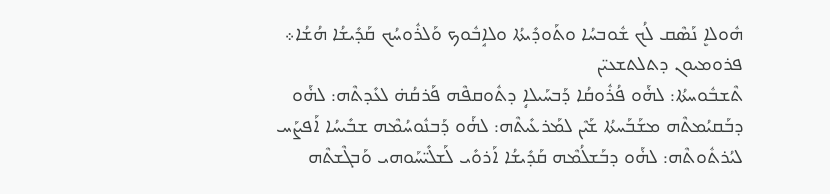ܗܽܘܠܐܷ ܢܰܣܶܩ ܠܳܟ ܫܽܘܒܚܳܐ ܘܬܰܘܕܺܝܬܳܐ ܘܠܐܱܒܽܘܟ ܘܰܠܪܽܘܚܳܟ ܩܰܕܺܝܫܳܐ ܗܳܫܳܐ܀
ܦܪܘܡܝܘܢ ܕܬܠܬܫܥܝ̈ܢ
ܬܶܫܒܽܘܚܬܳܐ: ܠܗ̇ܰܘ ܦܳܪܽܘܩܳܐ ܕܰܒܚܰܝܠܐܴ ܕܬܽܘܩܦܶܗ ܦܰܪܩܳܗ̇ ܠܥܺܕܬܶܗ: ܠܗ̇ܰܘ ܕܒܰܩܝܳܡܬܶܗ ܡܫܰܒܰܚܬܳܐ ܫܰܝܶܢ ܠܡܰܪܥܺܝܬܶܗ: ܠܗ̇ܰܘ ܕܰܒܢܽܘܚܳܡܶܗ ܫܒܺܝܚܳܐ ܐܰܦܨܰܚ ܠܝܳܪܬܽܘܬܶܗ: ܠܗ̇ܰܘ ܕܒܰܫܠܳܡܶܗ ܩܰܕܺܝܫܳܐ ܐܰܪܘܺܝ ܠܰܫܠܺܝ̈ܚܰܘܗܝ ܘܰܒܓܶܫܬܶܗ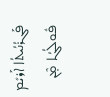ܦܰܓܪܳܢܳܝܬܳܐ ܐܰܪܝܺܡ ܦܽܘܠܳܓܳܐ ܡ̣ܶܢ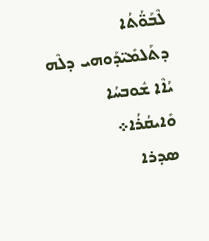ܠܶܒܰܘ̈ܳܬܳܐ ܕܬܰܠܡܺܝ̈ܕܰܘܗܝ ܕܠܶܗ ܝܳܐܶܐ ܫܽܘܒܚܳܐ ܘܺܐܝܩܳܪܳܐ܀
ܣܕܪܐ